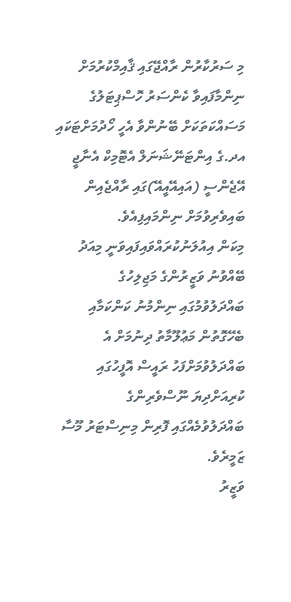މި ސަރުކާރުން ރާއްޖޭގައި ޤާއިމްކުރުމަށް ނިންމާފައިވާ ކެންސަރު ހޮސްޕިޓަލުގެ މަސައްކަތަކަށް ބޭނުންވާ އެހީ ހޯދުމަށްޓަކައި އދ.ގެ އިންޓަނޭޝަނަލް އެޓޮމިކް އެނާޖީ އޭޖެންސީ (އައިއޭއީއޭ)ގައި ރާއްޖެއިން ބައިވެރިވުމަށް ނިންމައިފިއެވެ.
މިކަން އިއުލަނުކުރައްވައިފައިވަނީ މިއަދު ބޭއްވުނު ވަޒީރުންގެ މަޖިލިހުގެ ބައްދަލުވުމުގައި ނިންމުނު ކަންކަމާއި ބެހޭގޮތުން މަޢުލޫމާތު ދިނުމަށް އެ ބައްދަލުވުމަށްފަހު ރައީސް އޮފީހުގައި ކުރިއަށްދިޔަ ނޫސްވެރިންގެ ބައްދަލުވުމެއްގައި ފޮރިން މިނިސްޓަރު މޫސާ ޒަމީރެވެ.
ވަޒީރު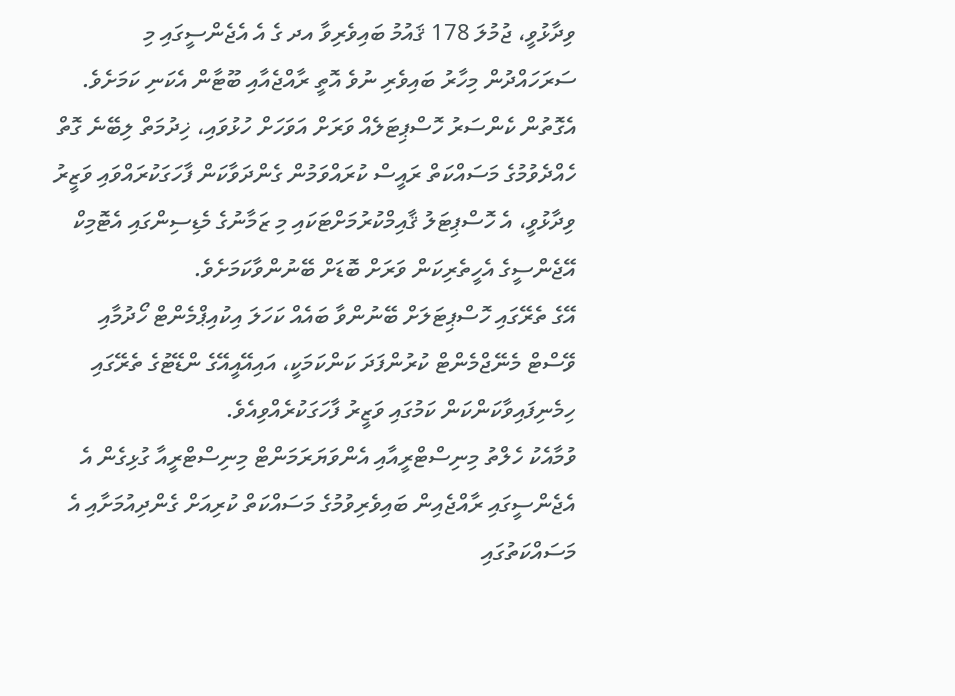ވިދާޅުވީ، ޖުމުލަ 178 ޤައުމު ބައިވެރިވާ އދ ގެ އެ އެޖެންސީގައި މި ސަރަހައްދުން މިހާރު ބައިވެރި ނުވެ އޮތީ ރާއްޖެއާއި ބޫޓާން އެކަނި ކަމަށެވެ.
އެގޮތުން ކެންސަރު ހޮސްޕިޓަލެއް ވަރަށް އަވަހަށް ހުޅުވައި، ޚިދުމަތް ލިބޭނެ ގޮތް ހެއްދެވުމުގެ މަސައްކަތް ރައީސް ކުރައްވަމުން ގެންދަވާކަން ފާހަގަކުރައްވައި ވަޒީރު ވިދާޅުވީ، އެ ހޮސްޕިޓަލު ޤާއިމްކުރުމަށްޓަކައި މި ޒަމާނުގެ މެޑިސިންގައި އެޓޮމިކް އޭޖެންސީގެ އެހީތެރިކަން ވަރަށް ބޮޑަށް ބޭނުންވާކަމަށެވެ.
އޭގެ ތެރޭގައި ހޮސްޕިޓަލަށް ބޭނުންވާ ބައެއް ކަހަލަ އިކުއިޕްމެންޓް ހޯދުމާއި ވޭސްޓް މެނޭޖްމެންޓް ކުރުންފަދަ ކަންކަމަކީ، އައިއޭއީއޭގެ ންޑޭޓުގެ ތެރޭގައި ހިމެނިފައިވާކަންކަން ކަމުގައި ވަޒީރު ފާހަގަކުރެއްވިއެވެ.
ވުމާއެކު ހެލްތު މިނިސްޓްރީއާއި އެންވަޔަރަމަންޓް މިނިސްޓްރީއާ ގުޅިގެން އެ އެޖެންސީގައި ރާއްޖެއިން ބައިވެރިވުމުގެ މަސައްކަތް ކުރިއަށް ގެންދިއުމަށާއި އެ މަސައްކަތުގައި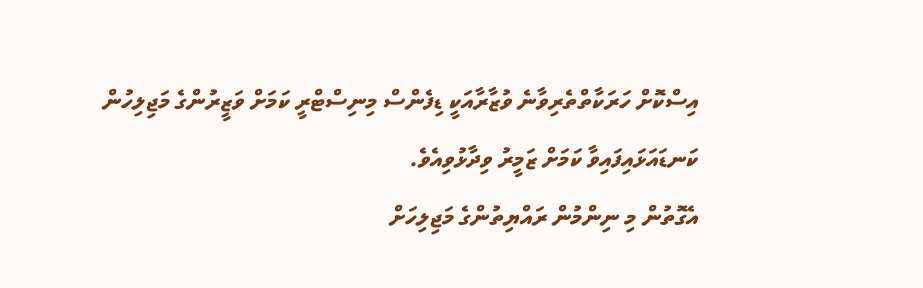އިސްކޮށް ހަރަކާތްތެރިވާނެ ވުޒާރާއަކީ ޑިފެންސް މިނިސްޓްރީ ކަމަށް ވަޒީރުންގެ މަޖިލިހުން ކަނޑައަޅައިފައިވާ ކަމަށް ޒަމީރު ވިދާޅުވިއެވެ.
އެގޮތުން މި ނިންމުން ރައްޔިތުންގެ މަޖިލިހަށް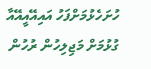ހުށަހެޅުމަށްފަހު އައިއޭއީއޭއާ ގުޅުމަށް މަޖިލިހުން ރުހުން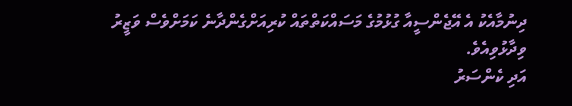ދިނުމާއެކު އެ އޭޖެންސީއާ ގުޅުމުގެ މަސައްކަތްތައް ކުރިއަށްގެންދާނެ ކަމަށްވެސް ވަޒީރު ވިދާޅުވިއެވެ.
އަދި ކެންސަރު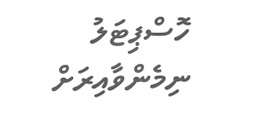ހޮސްޕިޓަލު ނިމެންވާއިރަށް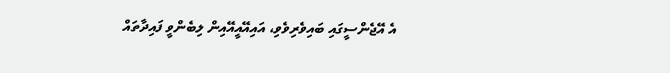އެ އޭޖެންސީގައި ބައިވެރިވެވި، އައިއޭއީއޭއިން ލިބެންވީ ފައިދާތައް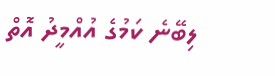ލިބޭނެ ކަމުގެ އުއްމީދު އޮތް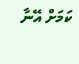ކަމަށް އޭނާ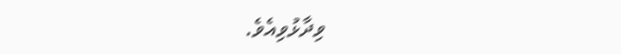ވިދާޅުވިއެވެ.